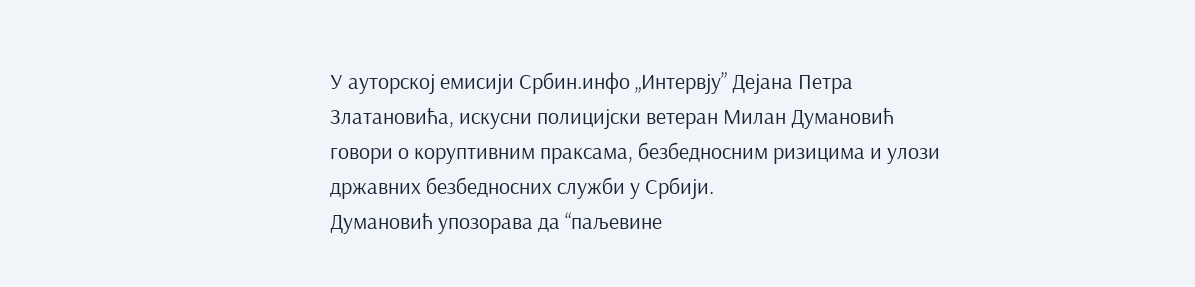У ауторској емисији Србин.инфо „Интервју” Дејана Петра Златановића, искусни полицијски ветеран Милан Думановић говори о коруптивним праксама, безбедносним ризицима и улози државних безбедносних служби у Србији.
Думановић упозорава да “паљевине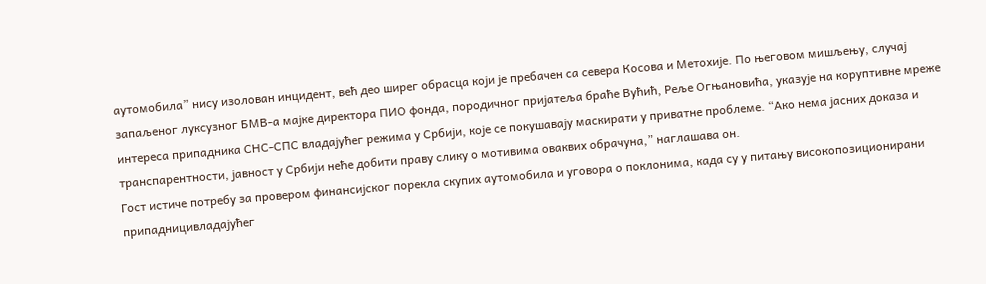аутомобила” нису изолован инцидент, већ део ширег обрасца који је пребачен са севера Косова и Метохије. По његовом мишљењу, случај запаљеног луксузног БМВ-а мајке директора ПИО фонда, породичног пријатеља браће Вућић, Реље Огњановића, указује на коруптивне мреже интереса припадника СНС-СПС владајућег режима у Србији, које се покушавају маскирати у приватне проблеме. “Ако нема јасних доказа и транспарентности, јавност у Србији неће добити праву слику о мотивима оваквих обрачуна,” наглашава он.
Гост истиче потребу за провером финансијског порекла скупих аутомобила и уговора о поклонима, када су у питању високопозиционирани припадницивладајућег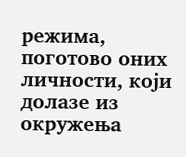режима, поготово оних личности, који долазе из окружења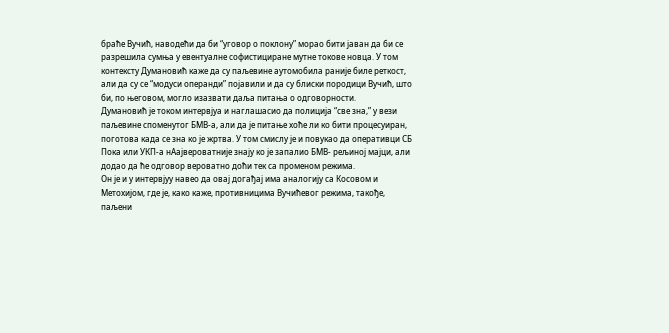браће Вучић, наводећи да би “уговор о поклону” морао бити јаван да би се разрешила сумња у евентуалне софистициране мутне токове новца. У том контексту Думановић каже да су паљевине аутомобила раније биле реткост, али да су се “модуси операнди” појавили и да су блиски породици Вучић, што би, по његовом, могло изазвати даља питања о одговорности.
Думановић је током интервјуа и наглашасио да полиција “све зна,” у вези паљевине споменутог БМВ-а, али да је питање хоће ли ко бити процесуиран, поготова када се зна ко је жртва. У том смислу је и повукао да оперативци СБ Пока или УКП-а нАајвероватније знају ко је запалио БМВ- рељиној мајци, али додао да ће одговор вероватно доћи тек са променом режима.
Он је и у интервјуу навео да овај догађај има аналогију са Косовом и Метохијом, где је, како каже, противницима Вучићевог режима, такође, паљени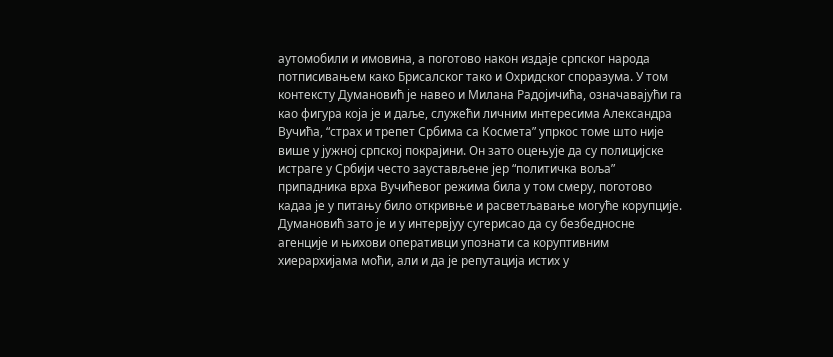аутомобили и имовина, а поготово након издаје српског народа потписивањем како Брисалског тако и Охридског споразума. У том контексту Думановић је навео и Милана Радојичића, означавајући га као фигура која је и даље, служећи личним интересима Александра Вучића, “страх и трепет Србима са Космета” упркос томе што није више у јужној српској покрајини. Он зато оцењује да су полицијске истраге у Србији често заустављене јер “политичка воља” припадника врха Вучићевог режима била у том смеру, поготово кадаа је у питању било откривње и расветљавање могуће корупције.
Думановић зато је и у интервјуу сугерисао да су безбедносне агенције и њихови оперативци упознати са коруптивним хиерархијама моћи, али и да је репутација истих у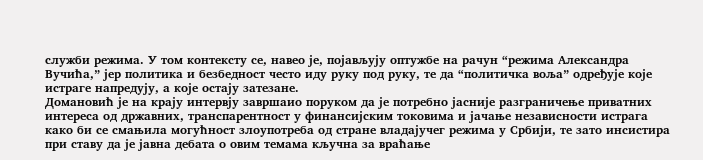служби режима. У том контексту се, навео је, појављују оптужбе на рачун “режима Александра Вучића,” јер политика и безбедност често иду руку под руку, те да “политичка воља” одређује које истраге напредују, а које остају затезане.
Домановић је на крају интервју завршаио поруком да је потребно јасније разграничење приватних интереса од државних, транспарентност у финансијским токовима и јачање независности истрага како би се смањила могућност злоупотреба од стране владајучег режима у Србији, те зато инсистира при ставу да је јавна дебата о овим темама кључна за враћање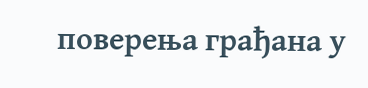поверења грађана у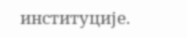институције.